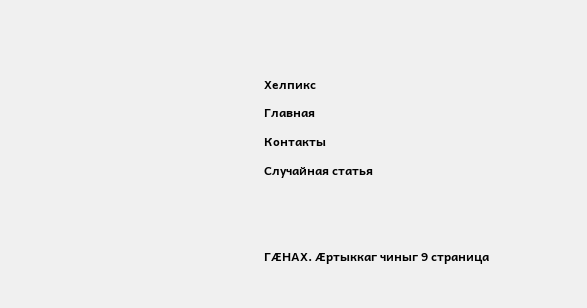Хелпикс

Главная

Контакты

Случайная статья





ГÆНАХ. Æртыккаг чиныг 9 страница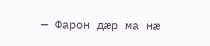— Фарон дæр ма нæ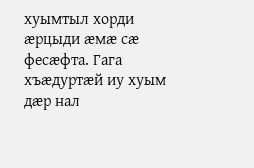хуымтыл хорди æрцыди æмæ сæ фесæфта. Гага хъæдуртæй иу хуым дæр нал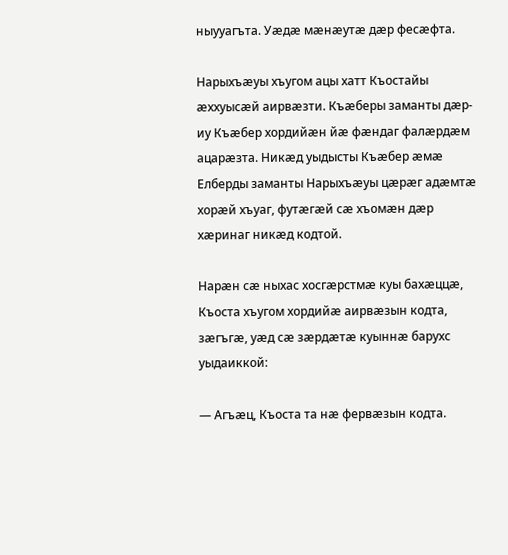ныууагъта. Уæдæ мæнæутæ дæр фесæфта.

Нарыхъæуы хъугом ацы хатт Къостайы æххуысæй аирвæзти. Къæберы заманты дæр-иу Къæбер хордийæн йæ фæндаг фалæрдæм ацарæзта. Никæд уыдысты Къæбер æмæ Елберды заманты Нарыхъæуы цæрæг адæмтæ хорæй хъуаг, футæгæй сæ хъомæн дæр хæринаг никæд кодтой.

Нарæн сæ ныхас хосгæрстмæ куы бахæццæ, Къоста хъугом хордийæ аирвæзын кодта, зæгъгæ, уæд сæ зæрдæтæ куыннæ барухс уыдаиккой:

— Агъæц, Къоста та нæ фервæзын кодта.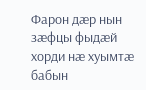Фарон дæр нын зæфцы фыдæй хорди нæ хуымтæ бабын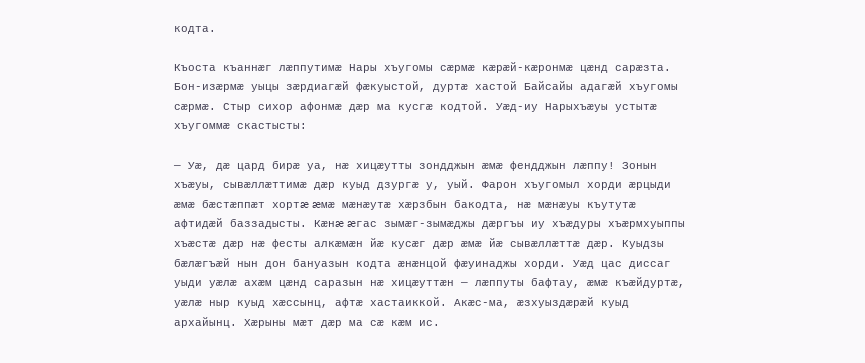кодта.

Къоста къаннæг лæппутимæ Нары хъугомы сæрмæ кæрæй-кæронмæ цæнд сарæзта. Бон-изæрмæ уыцы зæрдиагæй фæкуыстой, дуртæ хастой Байсайы адагæй хъугомы сæрмæ. Стыр сихор афонмæ дæр ма кусгæ кодтой. Уæд-иу Нарыхъæуы устытæ хъугоммæ скастысты:

— Уæ, дæ цард бирæ уа, нæ хицæутты зондджын æмæ фендджын лæппу! Зонын хъæуы, сывæллæттимæ дæр куыд дзургæ у, уый. Фарон хъугомыл хорди æрцыди æмæ бæстæппæт хортæ æмæ мæнæутæ хæрзбын бакодта, нæ мæнæуы къутутæ афтидæй баззадысты. Кæнæ æгас зымæг-зымæджы дæргъы иу хъæдуры хъæрмхуыппы хъæстæ дæр нæ фесты алкæмæн йæ кусæг дæр æмæ йæ сывæллæттæ дæр. Куыдзы бæлæгъæй нын дон бануазын кодта æнæнцой фæуинаджы хорди. Уæд цас диссаг уыди уæлæ ахæм цæнд саразын нæ хицæуттæн — лæппуты бафтау, æмæ къæйдуртæ, уæлæ ныр куыд хæссынц, афтæ хастаиккой. Акæс-ма, æзхуыздæрæй куыд архайынц. Хæрыны мæт дæр ма сæ кæм ис.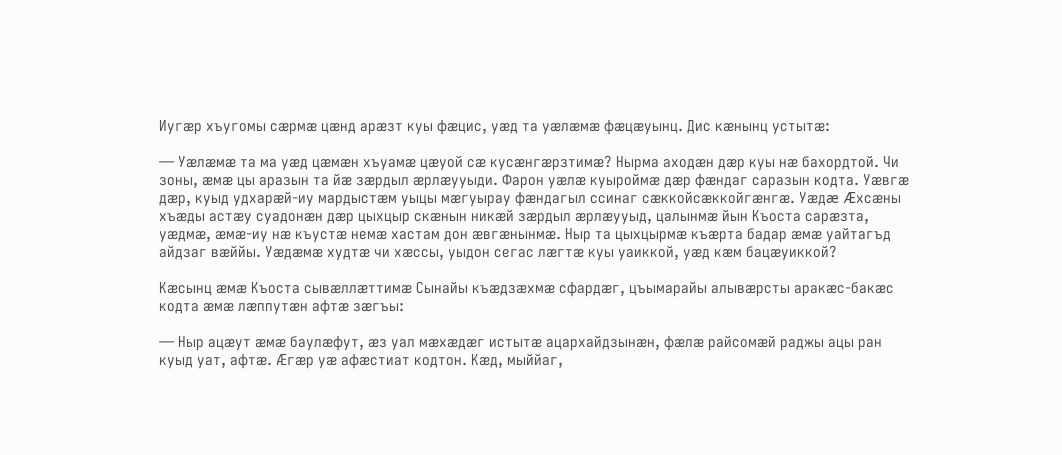Иугæр хъугомы сæрмæ цæнд арæзт куы фæцис, уæд та уæлæмæ фæцæуынц. Дис кæнынц устытæ:

— Уæлæмæ та ма уæд цæмæн хъуамæ цæуой сæ кусæнгæрзтимæ? Нырма аходæн дæр куы нæ бахордтой. Чи зоны, æмæ цы аразын та йæ зæрдыл æрлæууыди. Фарон уæлæ куыроймæ дæр фæндаг саразын кодта. Уæвгæ дæр, куыд удхарæй-иу мардыстæм уыцы мæгуырау фæндагыл ссинаг сæккойсæккойгæнгæ. Уæдæ Æхсæны хъæды астæу суадонæн дæр цыхцыр скæнын никæй зæрдыл æрлæууыд, цалынмæ йын Къоста сарæзта, уæдмæ, æмæ-иу нæ къустæ немæ хастам дон æвгæнынмæ. Ныр та цыхцырмæ къæрта бадар æмæ уайтагъд айдзаг вæййы. Уæдæмæ худтæ чи хæссы, уыдон сегас лæгтæ куы уаиккой, уæд кæм бацæуиккой?

Кæсынц æмæ Къоста сывæллæттимæ Сынайы къæдзæхмæ сфардæг, цъымарайы алывæрсты аракæс-бакæс кодта æмæ лæппутæн афтæ зæгъы:

— Ныр ацæут æмæ баулæфут, æз уал мæхæдæг истытæ ацархайдзынæн, фæлæ райсомæй раджы ацы ран куыд уат, афтæ. Æгæр уæ афæстиат кодтон. Кæд, мыййаг,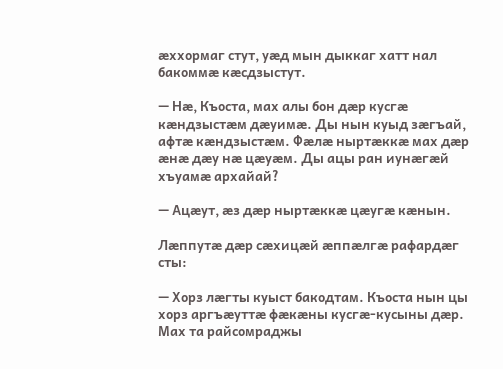æххормаг стут, уæд мын дыккаг хатт нал бакоммæ кæсдзыстут.

— Нæ, Къоста, мах алы бон дæр кусгæ кæндзыстæм дæуимæ. Ды нын куыд зæгъай, афтæ кæндзыстæм. Фæлæ ныртæккæ мах дæр æнæ дæу нæ цæуæм. Ды ацы ран иунæгæй хъуамæ архайай?

— Ацæут, æз дæр ныртæккæ цæугæ кæнын.

Лæппутæ дæр сæхицæй æппæлгæ рафардæг сты:

— Хорз лæгты куыст бакодтам. Къоста нын цы хорз аргъæуттæ фæкæны кусгæ-кусыны дæр. Мах та райсомраджы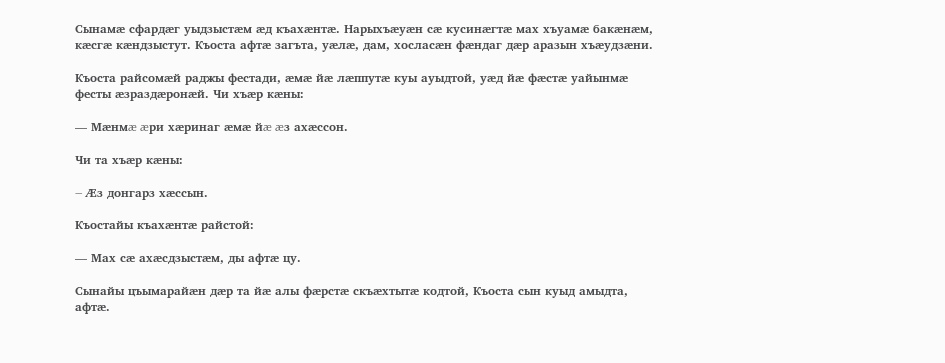Сынамæ сфардæг уыдзыстæм æд къахæнтæ. Нарыхъæуæн сæ кусинæгтæ мах хъуамæ бакæнæм, кæсгæ кæндзыстут. Къоста афтæ загъта, уæлæ, дам, хосласæн фæндаг дæр аразын хъæудзæни.

Къоста райсомæй раджы фестади, æмæ йæ лæппутæ куы ауыдтой, уæд йæ фæстæ уайынмæ фесты æзраздæронæй. Чи хъæр кæны:

— Мæнмæ æри хæринаг æмæ йæ æз ахæссон.

Чи та хъæр кæны:

— Æз донгарз хæссын.

Къостайы къахæнтæ райстой:

— Мах сæ ахæсдзыстæм, ды афтæ цу.

Сынайы цъымарайæн дæр та йæ алы фæрстæ скъæхтытæ кодтой, Къоста сын куыд амыдта, афтæ.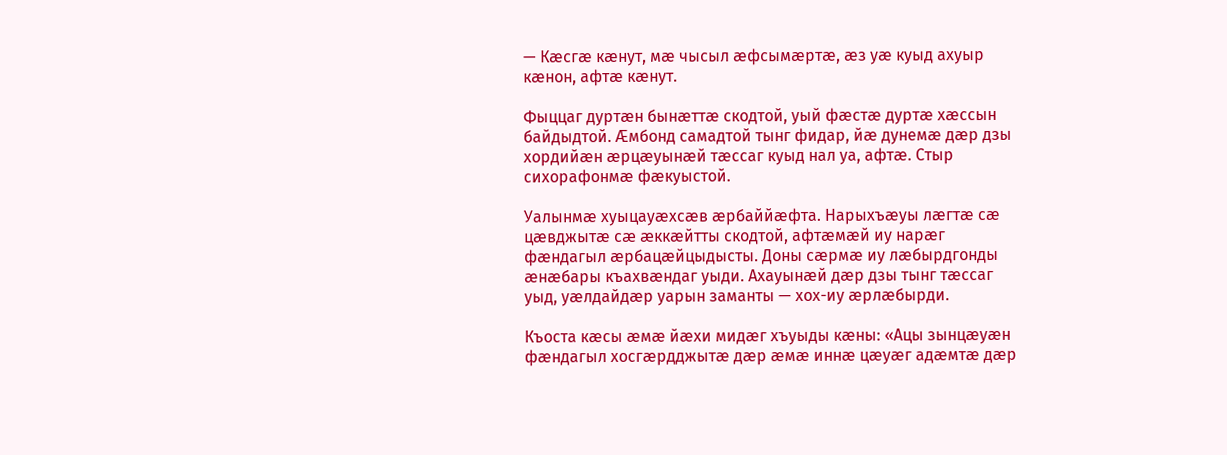— Кæсгæ кæнут, мæ чысыл æфсымæртæ, æз уæ куыд ахуыр кæнон, афтæ кæнут.

Фыццаг дуртæн бынæттæ скодтой, уый фæстæ дуртæ хæссын байдыдтой. Æмбонд самадтой тынг фидар, йæ дунемæ дæр дзы хордийæн æрцæуынæй тæссаг куыд нал уа, афтæ. Стыр сихорафонмæ фæкуыстой.

Уалынмæ хуыцауæхсæв æрбаййæфта. Нарыхъæуы лæгтæ сæ цæвджытæ сæ æккæйтты скодтой, афтæмæй иу нарæг фæндагыл æрбацæйцыдысты. Доны сæрмæ иу лæбырдгонды æнæбары къахвæндаг уыди. Ахауынæй дæр дзы тынг тæссаг уыд, уæлдайдæр уарын заманты — хох-иу æрлæбырди.

Къоста кæсы æмæ йæхи мидæг хъуыды кæны: «Ацы зынцæуæн фæндагыл хосгæрдджытæ дæр æмæ иннæ цæуæг адæмтæ дæр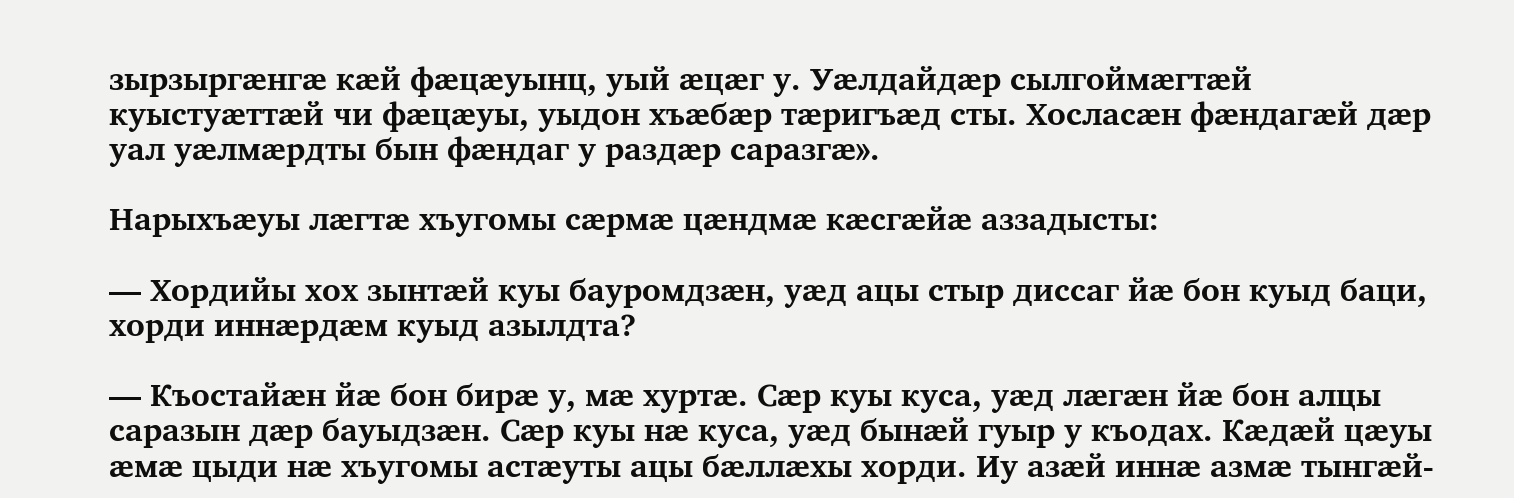зырзыргæнгæ кæй фæцæуынц, уый æцæг у. Уæлдайдæр сылгоймæгтæй куыстуæттæй чи фæцæуы, уыдон хъæбæр тæригъæд сты. Хосласæн фæндагæй дæр уал уæлмæрдты бын фæндаг у раздæр саразгæ».

Нарыхъæуы лæгтæ хъугомы сæрмæ цæндмæ кæсгæйæ аззадысты:

— Хордийы хох зынтæй куы бауромдзæн, уæд ацы стыр диссаг йæ бон куыд баци, хорди иннæрдæм куыд азылдта?

— Къостайæн йæ бон бирæ у, мæ хуртæ. Сæр куы куса, уæд лæгæн йæ бон алцы саразын дæр бауыдзæн. Сæр куы нæ куса, уæд бынæй гуыр у къодах. Кæдæй цæуы æмæ цыди нæ хъугомы астæуты ацы бæллæхы хорди. Иу азæй иннæ азмæ тынгæй-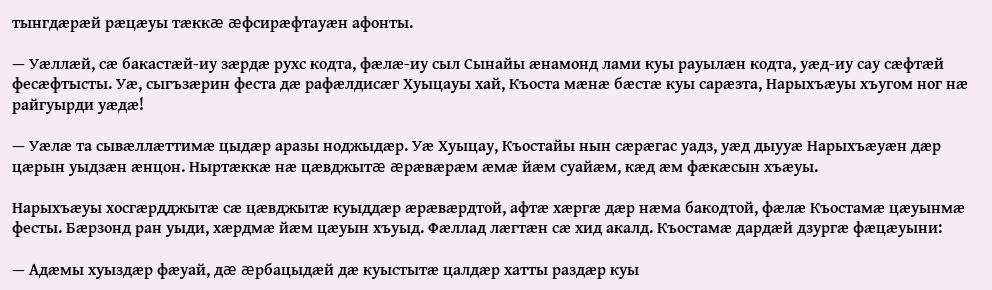тынгдæрæй рæцæуы тæккæ æфсирæфтауæн афонты.

— Уæллæй, сæ бакастæй-иу зæрдæ рухс кодта, фæлæ-иу сыл Сынайы æнамонд лами куы рауылæн кодта, уæд-иу сау сæфтæй фесæфтысты. Уæ, сыгъзæрин феста дæ рафæлдисæг Хуыцауы хай, Къоста мæнæ бæстæ куы сарæзта, Нарыхъæуы хъугом ног нæ райгуырди уæдæ!

— Уæлæ та сывæллæттимæ цыдæр аразы ноджыдæр. Уæ Хуыцау, Къостайы нын сæрæгас уадз, уæд дыууæ Нарыхъæуæн дæр цæрын уыдзæн æнцон. Ныртæккæ нæ цæвджытæ æрæвæрæм æмæ йæм суайæм, кæд æм фæкæсын хъæуы.

Нарыхъæуы хосгæрдджытæ сæ цæвджытæ куыддæр æрæвæрдтой, афтæ хæргæ дæр нæма бакодтой, фæлæ Къостамæ цæуынмæ фесты. Бæрзонд ран уыди, хæрдмæ йæм цæуын хъуыд. Фæллад лæгтæн сæ хид акалд. Къостамæ дардæй дзургæ фæцæуыни:

— Адæмы хуыздæр фæуай, дæ æрбацыдæй дæ куыстытæ цалдæр хатты раздæр куы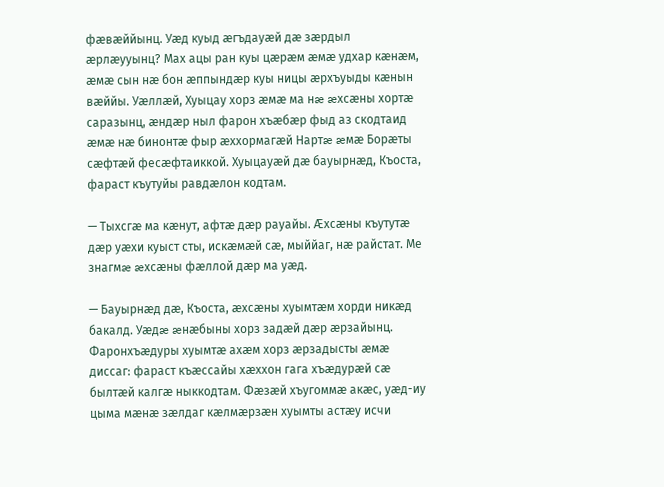фæвæййынц. Уæд куыд æгъдауæй дæ зæрдыл æрлæууынц? Мах ацы ран куы цæрæм æмæ удхар кæнæм, æмæ сын нæ бон æппындæр куы ницы æрхъуыды кæнын вæййы. Уæллæй, Хуыцау хорз æмæ ма нæ æхсæны хортæ саразынц, æндæр ныл фарон хъæбæр фыд аз скодтаид æмæ нæ бинонтæ фыр æххормагæй Нартæ æмæ Борæты сæфтæй фесæфтаиккой. Хуыцауæй дæ бауырнæд, Къоста, фараст къутуйы равдæлон кодтам.

— Тыхсгæ ма кæнут, афтæ дæр рауайы. Æхсæны къутутæ дæр уæхи куыст сты, искæмæй сæ, мыййаг, нæ райстат. Ме знагмæ æхсæны фæллой дæр ма уæд.

— Бауырнæд дæ, Къоста, æхсæны хуымтæм хорди никæд бакалд. Уæдæ æнæбыны хорз задæй дæр æрзайынц. Фаронхъæдуры хуымтæ ахæм хорз æрзадысты æмæ диссаг: фараст къæссайы хæххон гага хъæдурæй сæ былтæй калгæ ныккодтам. Фæзæй хъугоммæ акæс, уæд-иу цыма мæнæ зæлдаг кæлмæрзæн хуымты астæу исчи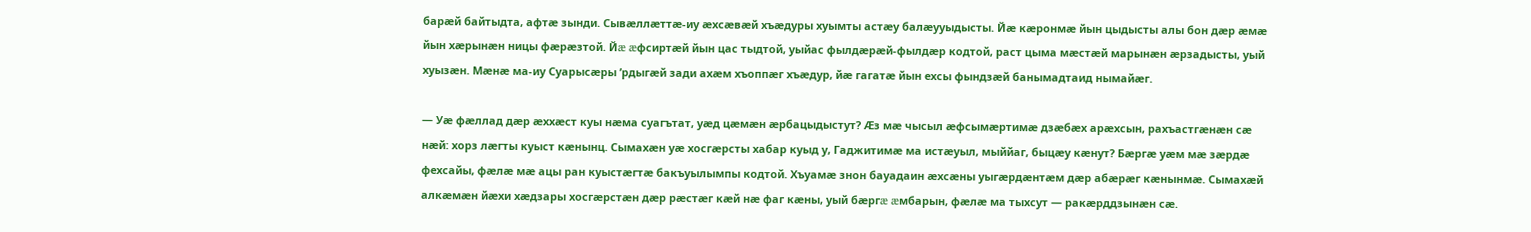барæй байтыдта, афтæ зынди. Сывæллæттæ-иу æхсæвæй хъæдуры хуымты астæу балæууыдысты. Йæ кæронмæ йын цыдысты алы бон дæр æмæ йын хæрынæн ницы фæрæзтой. Йæ æфсиртæй йын цас тыдтой, уыйас фылдæрæй-фылдæр кодтой, раст цыма мæстæй марынæн æрзадысты, уый хуызæн. Мæнæ ма-иу Суарысæры ’рдыгæй зади ахæм хъоппæг хъæдур, йæ гагатæ йын ехсы фындзæй банымадтаид нымайæг.

— Уæ фæллад дæр æххæст куы нæма суагътат, уæд цæмæн æрбацыдыстут? Æз мæ чысыл æфсымæртимæ дзæбæх арæхсын, рахъастгæнæн сæ нæй: хорз лæгты куыст кæнынц. Сымахæн уæ хосгæрсты хабар куыд у, Гаджитимæ ма истæуыл, мыййаг, быцæу кæнут? Бæргæ уæм мæ зæрдæ фехсайы, фæлæ мæ ацы ран куыстæгтæ бакъуылымпы кодтой. Хъуамæ знон бауадаин æхсæны уыгæрдæнтæм дæр абæрæг кæнынмæ. Сымахæй алкæмæн йæхи хæдзары хосгæрстæн дæр рæстæг кæй нæ фаг кæны, уый бæргæ æмбарын, фæлæ ма тыхсут — ракæрддзынæн сæ.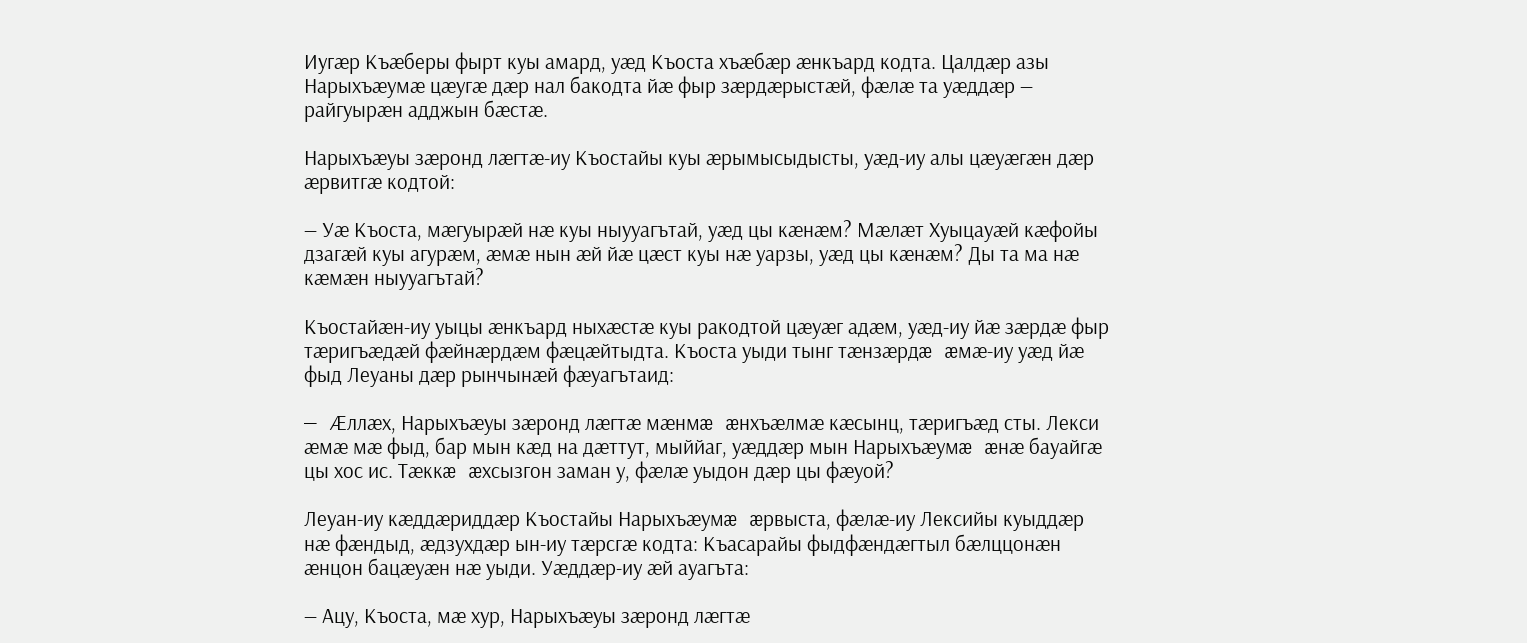Иугæр Къæберы фырт куы амард, уæд Къоста хъæбæр æнкъард кодта. Цалдæр азы Нарыхъæумæ цæугæ дæр нал бакодта йæ фыр зæрдæрыстæй, фæлæ та уæддæр — райгуырæн адджын бæстæ.

Нарыхъæуы зæронд лæгтæ-иу Къостайы куы æрымысыдысты, уæд-иу алы цæуæгæн дæр æрвитгæ кодтой:

— Уæ Къоста, мæгуырæй нæ куы ныууагътай, уæд цы кæнæм? Мæлæт Хуыцауæй кæфойы дзагæй куы агурæм, æмæ нын æй йæ цæст куы нæ уарзы, уæд цы кæнæм? Ды та ма нæ кæмæн ныууагътай?

Къостайæн-иу уыцы æнкъард ныхæстæ куы ракодтой цæуæг адæм, уæд-иу йæ зæрдæ фыр тæригъæдæй фæйнæрдæм фæцæйтыдта. Къоста уыди тынг тæнзæрдæ æмæ-иу уæд йæ фыд Леуаны дæр рынчынæй фæуагътаид:

— Æллæх, Нарыхъæуы зæронд лæгтæ мæнмæ æнхъæлмæ кæсынц, тæригъæд сты. Лекси æмæ мæ фыд, бар мын кæд на дæттут, мыййаг, уæддæр мын Нарыхъæумæ æнæ бауайгæ цы хос ис. Тæккæ æхсызгон заман у, фæлæ уыдон дæр цы фæуой?

Леуан-иу кæддæриддæр Къостайы Нарыхъæумæ æрвыста, фæлæ-иу Лексийы куыддæр нæ фæндыд, æдзухдæр ын-иу тæрсгæ кодта: Къасарайы фыдфæндæгтыл бæлццонæн æнцон бацæуæн нæ уыди. Уæддæр-иу æй ауагъта:

— Ацу, Къоста, мæ хур, Нарыхъæуы зæронд лæгтæ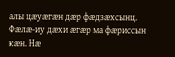алы цæуæгæн дæр фæдзæхсынц. Фæлæ-иу дæхи æгæр ма фæриссын кæн. Нæ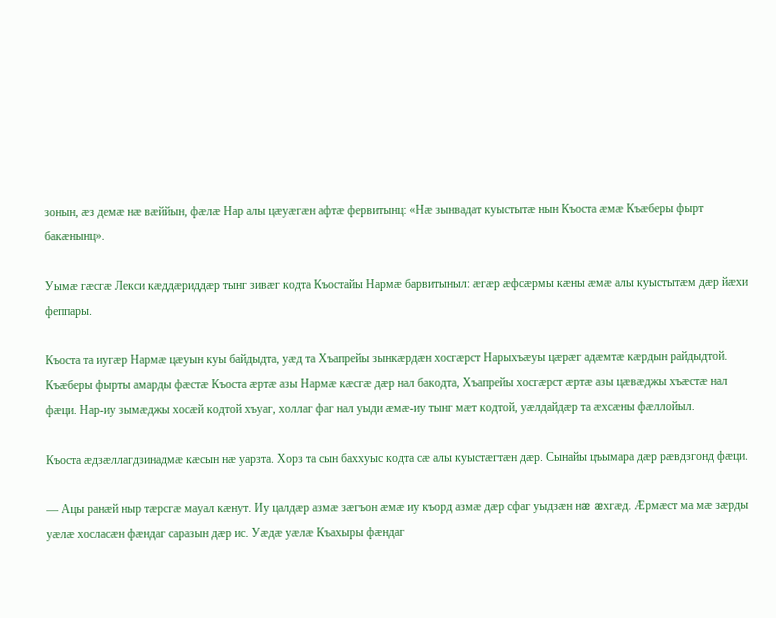зонын, æз демæ нæ вæййын, фæлæ Нар алы цæуæгæн афтæ фервитынц: «Нæ зынвадат куыстытæ нын Къоста æмæ Къæберы фырт бакæнынц».

Уымæ гæсгæ Лекси кæддæриддæр тынг зивæг кодта Къостайы Нармæ барвитыныл: æгæр æфсæрмы кæны æмæ алы куыстытæм дæр йæхи феппары.

Къоста та иугæр Нармæ цæуын куы байдыдта, уæд та Хъапрейы зынкæрдæн хосгæрст Нарыхъæуы цæрæг адæмтæ кæрдын райдыдтой. Къæберы фырты амарды фæстæ Къоста æртæ азы Нармæ кæсгæ дæр нал бакодта, Хъапрейы хосгæрст æртæ азы цæвæджы хъæстæ нал фæци. Нар-иу зымæджы хосæй кодтой хъуаг, холлаг фаг нал уыди æмæ-иу тынг мæт кодтой, уæлдайдæр та æхсæны фæллойыл.

Къоста æдзæллагдзинадмæ кæсын нæ уарзта. Хорз та сын баххуыс кодта сæ алы куыстæгтæн дæр. Сынайы цъымара дæр рæвдзгонд фæци.

— Ацы ранæй ныр тæрсгæ мауал кæнут. Иу цалдæр азмæ зæгъон æмæ иу къорд азмæ дæр сфаг уыдзæн нæ æхгæд. Æрмæст ма мæ зæрды уæлæ хосласæн фæндаг саразын дæр ис. Уæдæ уæлæ Къахыры фæндаг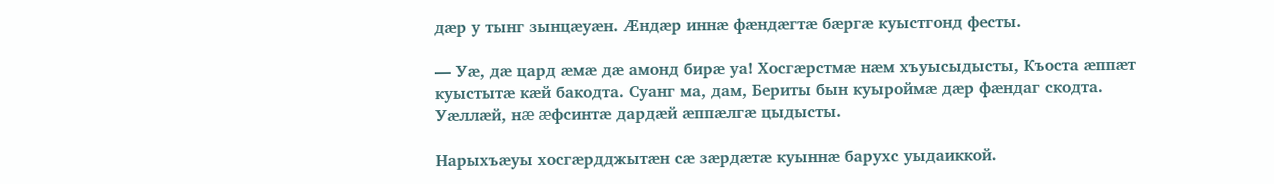дæр у тынг зынцæуæн. Æндæр иннæ фæндæгтæ бæргæ куыстгонд фесты.

— Уæ, дæ цард æмæ дæ амонд бирæ уа! Хосгæрстмæ нæм хъуысыдысты, Къоста æппæт куыстытæ кæй бакодта. Суанг ма, дам, Бериты бын куыроймæ дæр фæндаг скодта. Уæллæй, нæ æфсинтæ дардæй æппæлгæ цыдысты.

Нарыхъæуы хосгæрдджытæн сæ зæрдæтæ куыннæ барухс уыдаиккой.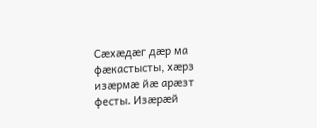Сæхæдæг дæр ма фæкастысты, хæрз изæрмæ йæ арæзт фесты. Изæрæй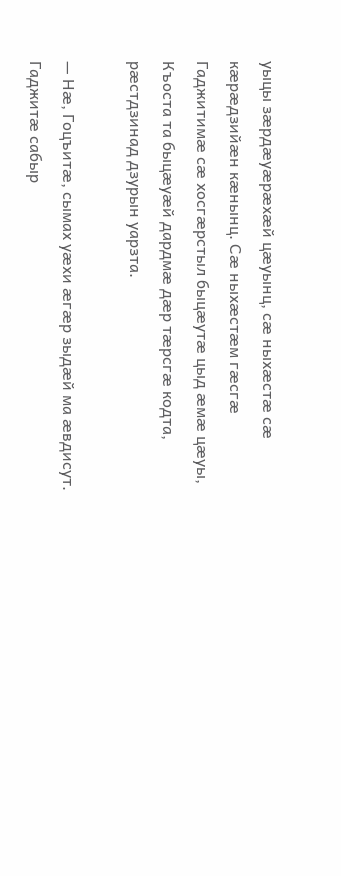уыцы зæрдæуæрæхæй цæуынц, сæ ныхæстæ сæ кæрæдзийæн кæнынц. Сæ ныхæстæм гæсгæ Гаджитимæ сæ хосгæрстыл быцæутæ цыд æмæ цæуы, Къоста та быцæуæй дардмæ дæр тæрсгæ кодта, рæстдзинад дзурын уарзта.

— Нæ, Гоцъитæ, сымах уæхи æгæр зыдæй ма æвдисут. Гаджитæ сабыр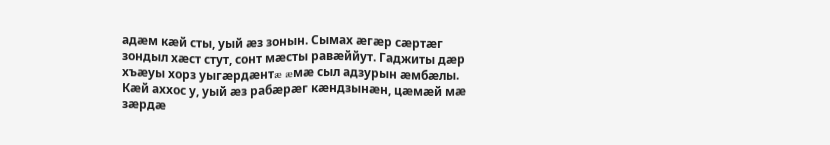адæм кæй сты, уый æз зонын. Сымах æгæр сæртæг зондыл хæст стут, сонт мæсты равæййут. Гаджиты дæр хъæуы хорз уыгæрдæнтæ æмæ сыл адзурын æмбæлы. Кæй аххос у, уый æз рабæрæг кæндзынæн, цæмæй мæ зæрдæ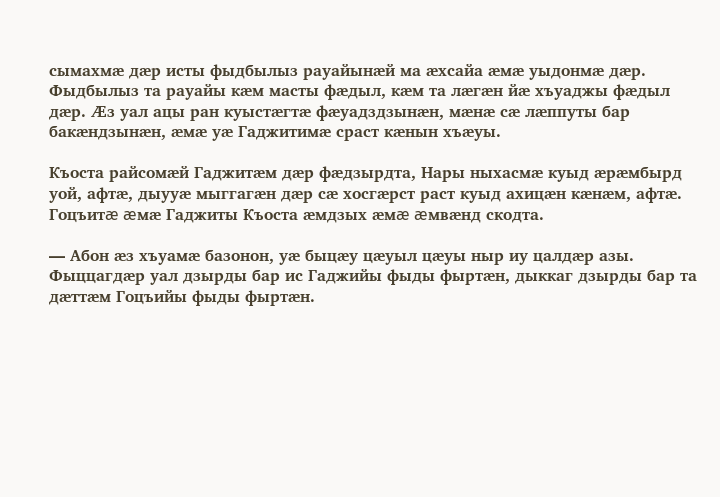сымахмæ дæр исты фыдбылыз рауайынæй ма æхсайа æмæ уыдонмæ дæр. Фыдбылыз та рауайы кæм масты фæдыл, кæм та лæгæн йæ хъуаджы фæдыл дæр. Æз уал ацы ран куыстæгтæ фæуадздзынæн, мæнæ сæ лæппуты бар бакæндзынæн, æмæ уæ Гаджитимæ сраст кæнын хъæуы.

Къоста райсомæй Гаджитæм дæр фæдзырдта, Нары ныхасмæ куыд æрæмбырд уой, афтæ, дыууæ мыггагæн дæр сæ хосгæрст раст куыд ахицæн кæнæм, афтæ. Гоцъитæ æмæ Гаджиты Къоста æмдзых æмæ æмвæнд скодта.

— Абон æз хъуамæ базонон, уæ быцæу цæуыл цæуы ныр иу цалдæр азы. Фыццагдæр уал дзырды бар ис Гаджийы фыды фыртæн, дыккаг дзырды бар та дæттæм Гоцъийы фыды фыртæн.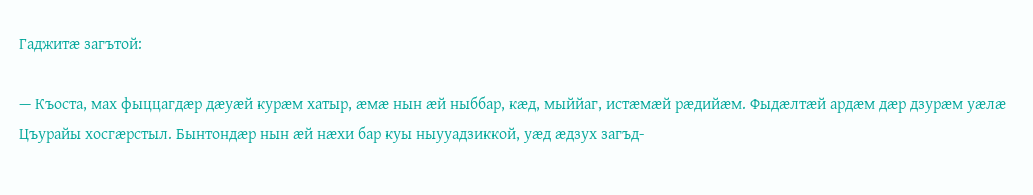Гаджитæ загътой:

— Къоста, мах фыццагдæр дæуæй курæм хатыр, æмæ нын æй ныббар, кæд, мыййаг, истæмæй рæдийæм. Фыдæлтæй ардæм дæр дзурæм уæлæ Цъурайы хосгæрстыл. Бынтондæр нын æй нæхи бар куы ныууадзиккой, уæд æдзух загъд-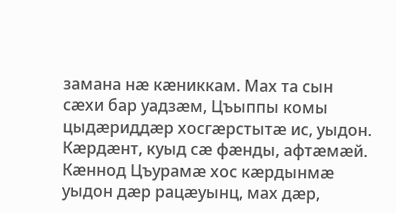замана нæ кæниккам. Мах та сын сæхи бар уадзæм, Цъыппы комы цыдæриддæр хосгæрстытæ ис, уыдон. Кæрдæнт, куыд сæ фæнды, афтæмæй. Кæннод Цъурамæ хос кæрдынмæ уыдон дæр рацæуынц, мах дæр,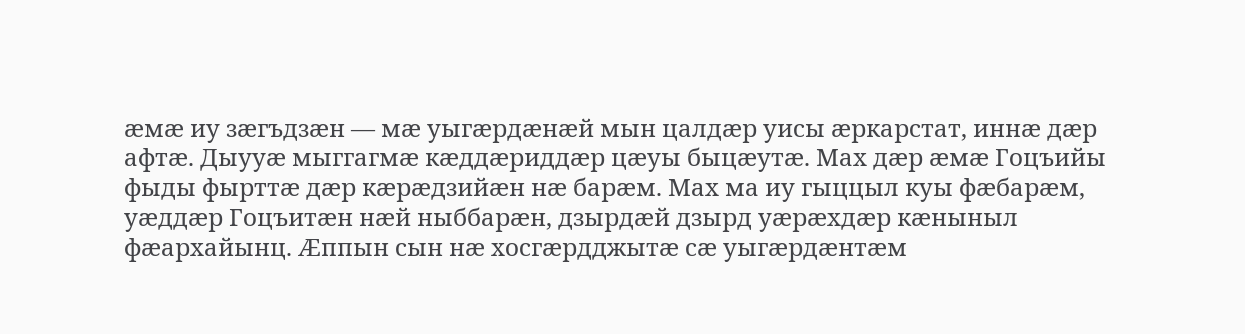æмæ иу зæгъдзæн — мæ уыгæрдæнæй мын цалдæр уисы æркарстат, иннæ дæр афтæ. Дыууæ мыггагмæ кæддæриддæр цæуы быцæутæ. Мах дæр æмæ Гоцъийы фыды фырттæ дæр кæрæдзийæн нæ барæм. Мах ма иу гыццыл куы фæбарæм, уæддæр Гоцъитæн нæй ныббарæн, дзырдæй дзырд уæрæхдæр кæныныл фæархайынц. Æппын сын нæ хосгæрдджытæ сæ уыгæрдæнтæм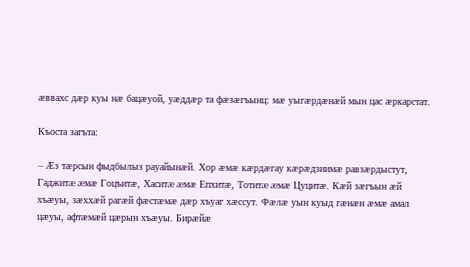æввахс дæр куы нæ бацæуой, уæддæр та фæзæгъынц: мæ уыгæрдæнæй мын цас æркарстат.

Къоста загъта:

— Æз тæрсын фыдбылыз рауайынæй. Хор æмæ кæрдæгау кæрæдзиимæ равзæрдыстут, Гаджитæ æмæ Гоцъитæ, Хаситæ æмæ Епхитæ, Тотитæ æмæ Цуцитæ. Кæй зæгъын æй хъæуы, зæххæй рагæй фæстæмæ дæр хъуаг хæссут. Фæлæ уын куыд гæнæн æмæ амал цæуы, афтæмæй цæрын хъæуы. Бирæйæ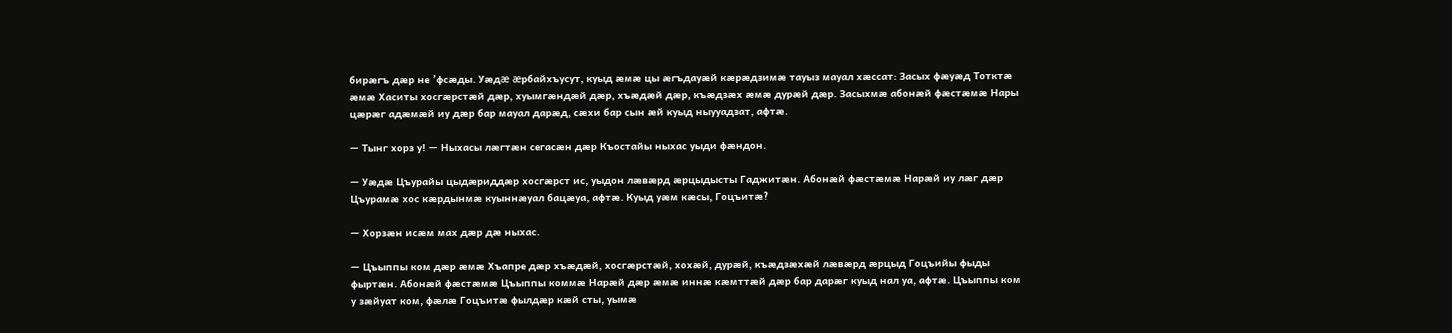бирæгъ дæр не ’фсæды. Уæдæ æрбайхъусут, куыд æмæ цы æгъдауæй кæрæдзимæ тауыз мауал хæссат: Засых фæуæд Тотктæ æмæ Хаситы хосгæрстæй дæр, хуымгæндæй дæр, хъæдæй дæр, къæдзæх æмæ дурæй дæр. Засыхмæ абонæй фæстæмæ Нары цæрæг адæмæй иу дæр бар мауал дарæд, сæхи бар сын æй куыд ныууадзат, афтæ.

— Тынг хорз у! — Ныхасы лæгтæн сегасæн дæр Къостайы ныхас уыди фæндон.

— Уæдæ Цъурайы цыдæриддæр хосгæрст ис, уыдон лæвæрд æрцыдысты Гаджитæн. Абонæй фæстæмæ Нарæй иу лæг дæр Цъурамæ хос кæрдынмæ куыннæуал бацæуа, афтæ. Куыд уæм кæсы, Гоцъитæ?

— Хорзæн исæм мах дæр дæ ныхас.

— Цъыппы ком дæр æмæ Хъапре дæр хъæдæй, хосгæрстæй, хохæй, дурæй, къæдзæхæй лæвæрд æрцыд Гоцъийы фыды фыртæн. Абонæй фæстæмæ Цъыппы коммæ Нарæй дæр æмæ иннæ кæмттæй дæр бар дарæг куыд нал уа, афтæ. Цъыппы ком у зæйуат ком, фæлæ Гоцъитæ фылдæр кæй сты, уымæ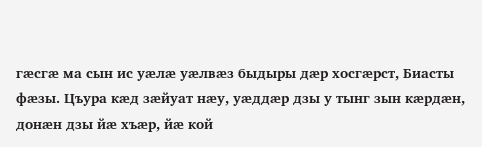гæсгæ ма сын ис уæлæ уæлвæз быдыры дæр хосгæрст, Биасты фæзы. Цъура кæд зæйуат нæу, уæддæр дзы у тынг зын кæрдæн, донæн дзы йæ хъæр, йæ кой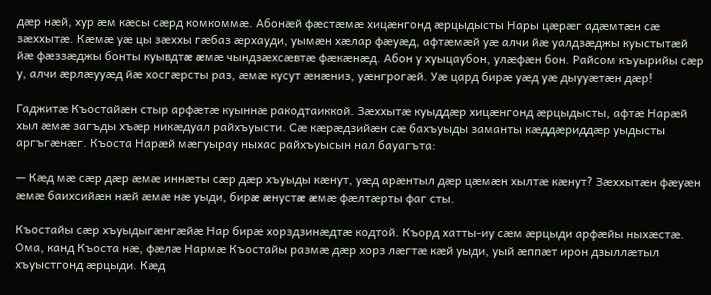дæр нæй, хур æм кæсы сæрд комкоммæ. Абонæй фæстæмæ хицæнгонд æрцыдысты Нары цæрæг адæмтæн сæ зæххытæ. Кæмæ уæ цы зæххы гæбаз æрхауди, уымæн хæлар фæуæд, афтæмæй уæ алчи йæ уалдзæджы куыстытæй йæ фæззæджы бонты куывдтæ æмæ чындзæхсæвтæ фæкæнæд. Абон у хуыцаубон, улæфæн бон. Райсом къуырийы сæр у, алчи æрлæууæд йæ хосгæрсты раз, æмæ кусут æнæниз, уæнгрогæй. Уæ цард бирæ уæд уæ дыууæтæн дæр!

Гаджитæ Къостайæн стыр арфæтæ куыннæ ракодтаиккой. Зæххытæ куыддæр хицæнгонд æрцыдысты, афтæ Нарæй хыл æмæ загъды хъæр никæдуал райхъуысти. Сæ кæрæдзийæн сæ бахъуыды заманты кæддæриддæр уыдысты аргъгæнæг. Къоста Нарæй мæгуырау ныхас райхъуысын нал бауагъта:

— Кæд мæ сæр дæр æмæ иннæты сæр дæр хъуыды кæнут, уæд арæнтыл дæр цæмæн хылтæ кæнут? Зæххытæн фæуæн æмæ баихсийæн нæй æмæ нæ уыди, бирæ æнустæ æмæ фæлтæрты фаг сты.

Къостайы сæр хъуыдыгæнгæйæ Нар бирæ хорздзинæдтæ кодтой. Къорд хатты-иу сæм æрцыди арфæйы ныхæстæ. Ома, канд Къоста нæ, фæлæ Нармæ Къостайы размæ дæр хорз лæгтæ кæй уыди, уый æппæт ирон дзыллæтыл хъуыстгонд æрцыди. Кæд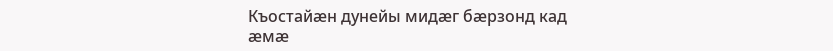Къостайæн дунейы мидæг бæрзонд кад æмæ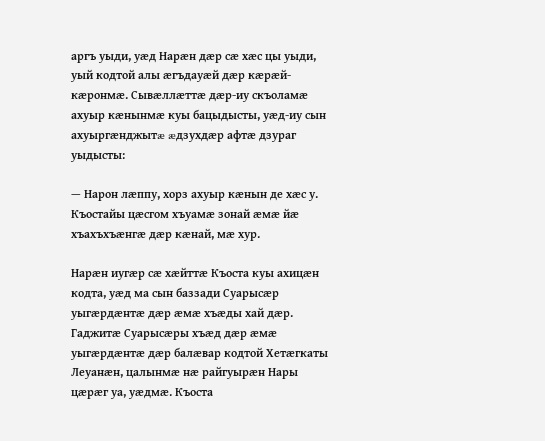аргъ уыди, уæд Нарæн дæр сæ хæс цы уыди, уый кодтой алы æгъдауæй дæр кæрæй-кæронмæ. Сывæллæттæ дæр-иу скъоламæ ахуыр кæнынмæ куы бацыдысты, уæд-иу сын ахуыргæнджытæ æдзухдæр афтæ дзураг уыдысты:

— Нарон лæппу, хорз ахуыр кæнын де хæс у. Къостайы цæсгом хъуамæ зонай æмæ йæ хъахъхъæнгæ дæр кæнай, мæ хур.

Нарæн иугæр сæ хæйттæ Къоста куы ахицæн кодта, уæд ма сын баззади Суарысæр уыгæрдæнтæ дæр æмæ хъæды хай дæр. Гаджитæ Суарысæры хъæд дæр æмæ уыгæрдæнтæ дæр балæвар кодтой Хетæгкаты Леуанæн, цалынмæ нæ райгуырæн Нары цæрæг уа, уæдмæ. Къоста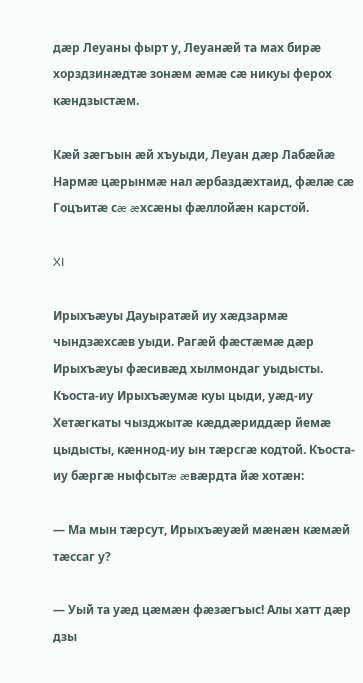дæр Леуаны фырт у, Леуанæй та мах бирæ хорздзинæдтæ зонæм æмæ сæ никуы ферох кæндзыстæм.

Кæй зæгъын æй хъуыди, Леуан дæр Лабæйæ Нармæ цæрынмæ нал æрбаздæхтаид, фæлæ сæ Гоцъитæ сæ æхсæны фæллойæн карстой.

XI

Ирыхъæуы Дауыратæй иу хæдзармæ чындзæхсæв уыди. Рагæй фæстæмæ дæр Ирыхъæуы фæсивæд хылмондаг уыдысты. Къоста-иу Ирыхъæумæ куы цыди, уæд-иу Хетæгкаты чызджытæ кæддæриддæр йемæ цыдысты, кæннод-иу ын тæрсгæ кодтой. Къоста-иу бæргæ ныфсытæ æвæрдта йæ хотæн:

— Ма мын тæрсут, Ирыхъæуæй мæнæн кæмæй тæссаг у?

— Уый та уæд цæмæн фæзæгъыс! Алы хатт дæр дзы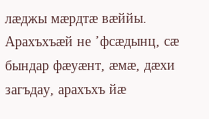лæджы мæрдтæ вæййы. Арахъхъæй не ’фсæдынц, сæ бындар фæуæнт, æмæ, дæхи загъдау, арахъхъ йæ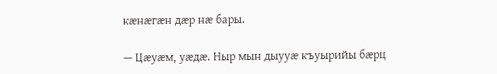кæнæгæн дæр нæ бары.

— Цæуæм, уæдæ. Ныр мын дыууæ къуырийы бæрц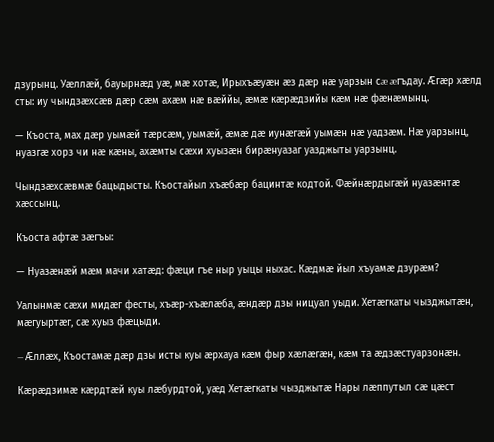дзурынц. Уæллæй, бауырнæд уæ, мæ хотæ, Ирыхъæуæн æз дæр нæ уарзын сæ æгъдау. Æгæр хæлд сты: иу чындзæхсæв дæр сæм ахæм нæ вæййы, æмæ кæрæдзийы кæм нæ фæнæмынц.

— Къоста, мах дæр уымæй тæрсæм, уымæй, æмæ дæ иунæгæй уымæн нæ уадзæм. Нæ уарзынц, нуазгæ хорз чи нæ кæны, ахæмты сæхи хуызæн бирæнуазаг уазджыты уарзынц.

Чындзæхсæвмæ бацыдысты. Къостайыл хъæбæр бацинтæ кодтой. Фæйнæрдыгæй нуазæнтæ хæссынц.

Къоста афтæ зæгъы:

— Нуазæнæй мæм мачи хатæд: фæци гъе ныр уыцы ныхас. Кæдмæ йыл хъуамæ дзурæм?

Уалынмæ сæхи мидæг фесты, хъæр-хъæлæба, æндæр дзы ницуал уыди. Хетæгкаты чызджытæн, мæгуыртæг, сæ хуыз фæцыди.

— Æллæх, Къостамæ дæр дзы исты куы æрхауа кæм фыр хæлæгæн, кæм та æдзæстуарзонæн.

Кæрæдзимæ кæрдтæй куы лæбурдтой, уæд Хетæгкаты чызджытæ Нары лæппутыл сæ цæст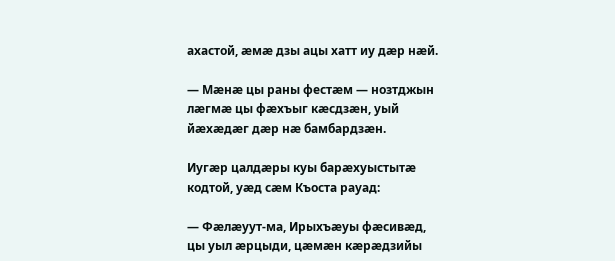ахастой, æмæ дзы ацы хатт иу дæр нæй.

— Мæнæ цы раны фестæм — нозтджын лæгмæ цы фæхъыг кæсдзæн, уый йæхæдæг дæр нæ бамбардзæн.

Иугæр цалдæры куы барæхуыстытæ кодтой, уæд сæм Къоста рауад:

— Фæлæуут-ма, Ирыхъæуы фæсивæд, цы уыл æрцыди, цæмæн кæрæдзийы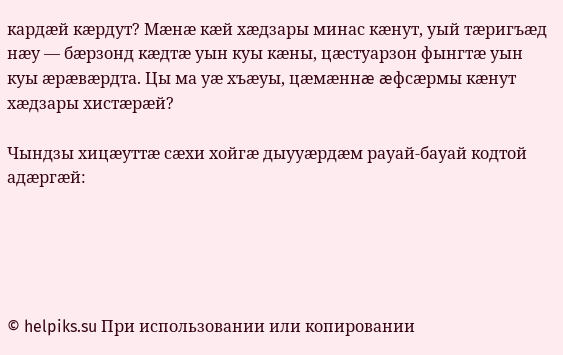кардæй кæрдут? Мæнæ кæй хæдзары минас кæнут, уый тæригъæд нæу — бæрзонд кæдтæ уын куы кæны, цæстуарзон фынгтæ уын куы æрæвæрдта. Цы ма уæ хъæуы, цæмæннæ æфсæрмы кæнут хæдзары хистæрæй?

Чындзы хицæуттæ сæхи хойгæ дыууæрдæм рауай-бауай кодтой адæргæй:





© helpiks.su При использовании или копировании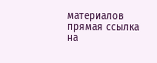материалов прямая ссылка на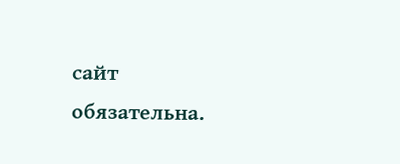сайт обязательна.